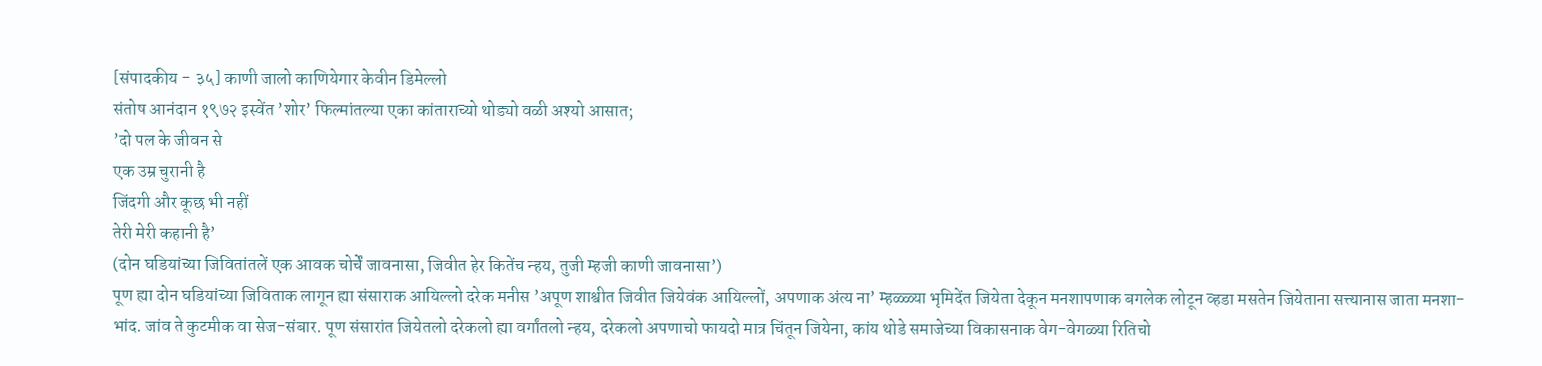[संपादकीय - ३५] काणी जालो काणियेगार केवीन डिमेल्लो
संतोष आनंदान १९७२ इस्वेंत ’शोर’ फिल्मांतल्या एका कांताराच्यो थोड्यो वळी अश्यो आसात;
’दो पल के जीवन से
एक उम्र चुरानी है
जिंदगी और कूछ भी नहीं
तेरी मेरी कहानी है’
(दोन घडियांच्या जिवितांतलें एक आवक चोर्चें जावनासा, जिवीत हेर कितेंच न्हय, तुजी म्हजी काणी जावनासा’)
पूण ह्या दोन घडियांच्या जिविताक लागून ह्या संसाराक आयिल्लो दरेक मनीस ’अपूण शाश्वीत जिवीत जियेवंक आयिल्लों, अपणाक अंत्य ना’ म्हळ्ळ्या भृमिदेंत जियेता देकून मनशापणाक बगलेक लोटून व्हडा मसतेन जियेताना सत्त्यानास जाता मनशा-भांद. जांव ते कुटमीक वा सेज-संबार. पूण संसारांत जियेतलो दरेकलो ह्या वर्गांतलो न्हय, दरेकलो अपणाचो फायदो मात्र चिंतून जियेना, कांय थोडे समाजेच्या विकासनाक वेग-वेगळ्या रितिचो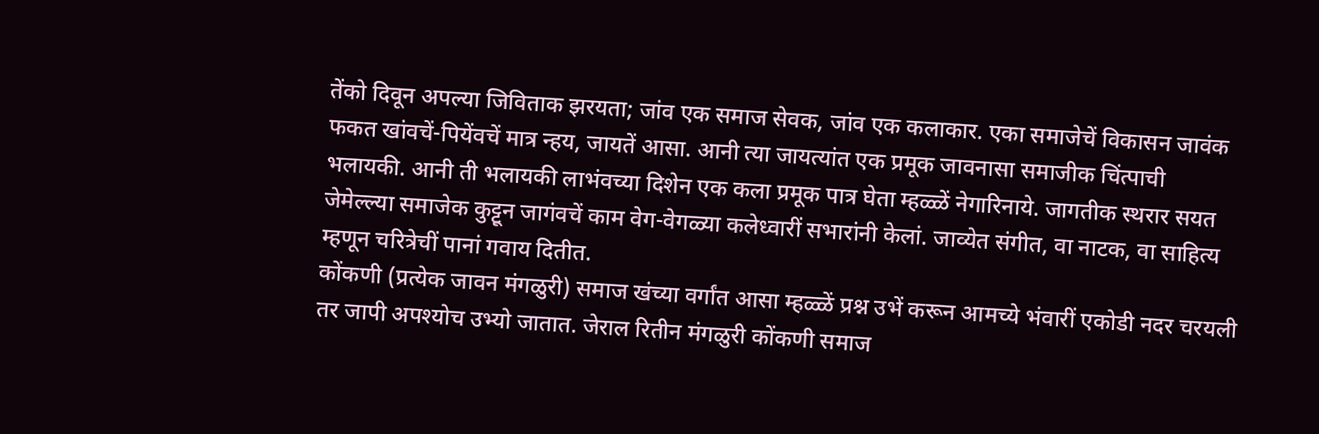तेंको दिवून अपल्या जिविताक झरयता; जांव एक समाज सेवक, जांव एक कलाकार. एका समाजेचें विकासन जावंक फकत खांवचें-पियेंवचें मात्र न्हय, जायतें आसा. आनी त्या जायत्यांत एक प्रमूक जावनासा समाजीक चिंत्पाची भलायकी. आनी ती भलायकी लाभंवच्या दिशेन एक कला प्रमूक पात्र घेता म्हळ्ळें नेगारिनाये. जागतीक स्थरार सयत जेमेल्ल्या समाजेक कुट्टून जागंवचें काम वेग-वेगळ्या कलेध्वारीं सभारांनी केलां. जाव्येत संगीत, वा नाटक, वा साहित्य म्हणून चरित्रेचीं पानां गवाय दितीत.
कोंकणी (प्रत्येक जावन मंगळुरी) समाज खंच्या वर्गांत आसा म्हळ्ळें प्रश्न उभें करून आमच्ये भंवारीं एकोडी नदर चरयली तर जापी अपश्योच उभ्यो जातात. जेराल रितीन मंगळुरी कोंकणी समाज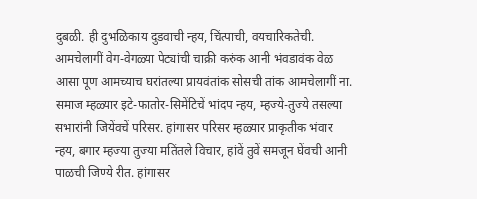दुबळी. ही दुभळिकाय दुडवाची न्हय, चिंत्पाची, वयचारिकतेची. आमचेलागीं वेग-वेगळ्या पेट्यांची चाक्री करुंक आनी भंवडावंक वेळ आसा पूण आमच्याच घरांतल्या प्रायवंतांक सोसची तांक आमचेलागीं ना.
समाज म्हळ्यार इटे-फातोर-सिमेंटिचें भांदप न्हय, म्हज्ये-तुज्ये तसल्या सभारांनी जियेंवचें परिसर. हांगासर परिसर म्हळ्यार प्राकृतीक भंवार न्हय, बगार म्हज्या तुज्या मतिंतले विचार, हांवें तुवें समजून घेंवची आनी पाळची जिण्ये रीत. हांगासर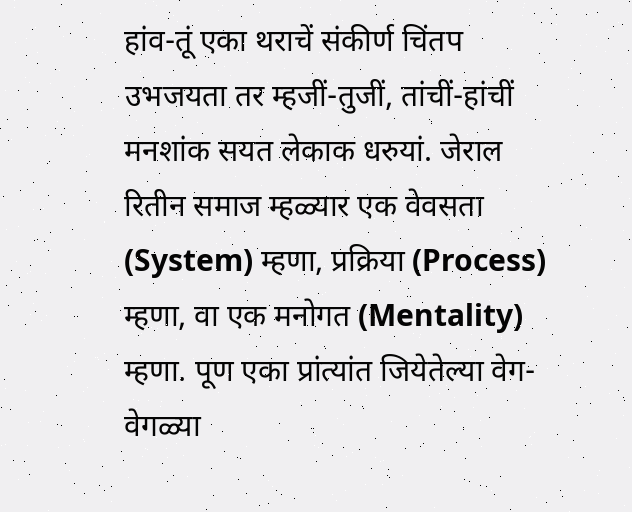हांव-तूं एका थराचें संकीर्ण चिंतप उभजयता तर म्हजीं-तुजीं, तांचीं-हांचीं मनशांक सयत लेकाक धरुयां. जेराल रितीन समाज म्हळ्यार एक वेवसता (System) म्हणा, प्रक्रिया (Process) म्हणा, वा एक मनोगत (Mentality) म्हणा. पूण एका प्रांत्यांत जियेतेल्या वेग-वेगळ्या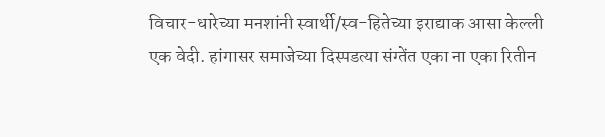विचार-धारेच्या मनशांनी स्वार्थी/स्व-हितेच्या इराद्याक आसा केल्ली एक वेदी. हांगासर समाजेच्या दिस्पडत्या संग्तेंत एका ना एका रितीन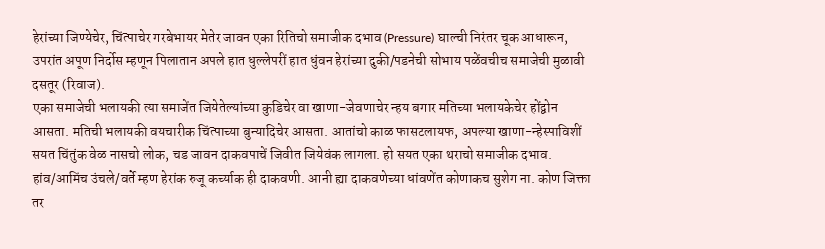हेरांच्या जिण्येचेर, चिंत्पाचेर गरबेभायर मेतेर जावन एका रितिचो समाजीक दभाव (Pressure) घाल्ची निरंतर चूक आधारून, उपरांत अपूण निर्दोस म्हणून पिलातान अपले हात धुल्लेपरीं हात धुंवन हेरांच्या दुकी/पडनेची सोभाय पळेंवचीच समाजेची मुळावी दसतूर (रिवाज).
एका समाजेची भलायकी त्या समाजेंत जियेतेल्यांच्या कुडिचेर वा खाणा-जेवणाचेर न्हय बगार मतिच्या भलायकेचेर होंद्वोन आसता. मतिची भलायकी वयचारीक चिंत्पाच्या बुन्यादिचेर आसता. आतांचो काळ फासटलायफ, अपल्या खाणा-न्हेस्पाविशीं सयत चिंतुंक वेळ नासचो लोक, चड जावन दाकवपाचें जिवीत जियेवंक लागला. हो सयत एका थराचो समाजीक दभाव. हांव/आमिंच उंचले/वर्ते म्हण हेरांक रुजू कर्च्याक ही दाकवणी. आनी ह्या दाकवणेच्या धांवणेंत कोणाकच सुशेग ना. कोण जिक्ता तर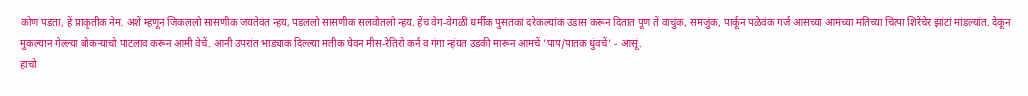कोण पडता, हें प्राकृतीक नेम. अशें म्हणून जिकललो सासणीक जयतेवंत न्हय, पडललो सासणीक सलवोतलो न्हय. हेंच वेग-वेगळीं धर्मीक पुसतकां दरेकल्यांक उडास करून दितात पूण तें वाचुंक, समजुंक, पार्कून पळेवंक गर्ज आसच्या आमच्या मतिच्या चिंत्पा शिरेंचेर झांटां मांडल्यांत. देकून मुकल्यान गेल्ल्या बोकऱ्याचो पाटलाव करून आमी वेचें. आनी उपरांत भाड्याक दिल्ल्या मतीक घेवन मीस-रेतिरो कर्न व गंगा न्हंयत उडकी मारून आमचें ’पाप/पातक धुंवचें’ - आसूं.
हाचो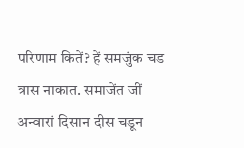परिणाम कितें? हें समजुंक चड त्रास नाकात. समाजेंत जीं अन्वारां दिसान दीस चडून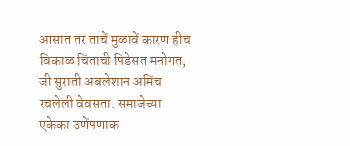आसात तर ताचें मुळावें कारण हीच विकाळ चिंताची पिडेसत मनोगत, जी सुराती अबलेशान अमिंच रचलेली वेवसता. समाजेच्या एकेका उणेंपणाक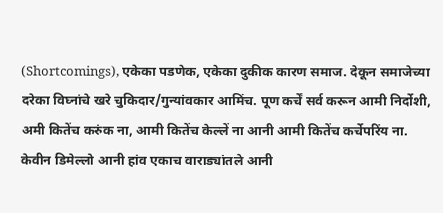(Shortcomings), एकेका पडणेक, एकेका दुकीक कारण समाज. देकून समाजेच्या दरेका विघ्नांचे खरे चुकिदार/गुन्यांवकार आमिंच. पूण कर्चें सर्व करून आमी निर्दोशी, अमी कितेंच करुंक ना, आमी कितेंच केल्लें ना आनी आमी कितेंच कर्चेपरिंय ना.
केवीन डिमेल्लो आनी हांव एकाच वाराड्यांतले आनी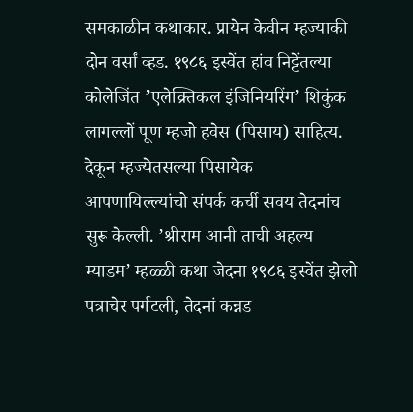समकाळीन कथाकार. प्रायेन केवीन म्हज्याकी दोन वर्सां व्हड. १९८६ इस्वेंत हांव निट्टेंतल्या कोलेजिंत ’एलेक्र्तिकल इंजिनियरिंग’ शिकुंक लागल्लों पूण म्हजो हवेस (पिसाय) साहित्य. देकून म्हज्येतसल्या पिसायेक आपणायिल्ल्यांचो संपर्क कर्ची सवय तेदनांच सुरू केल्ली. ’श्रीराम आनी ताची अहल्य म्याडम’ म्हळ्ळी कथा जेदना १९८६ इस्वेंत झेलो पत्राचेर पर्गटली, तेदनां कन्नड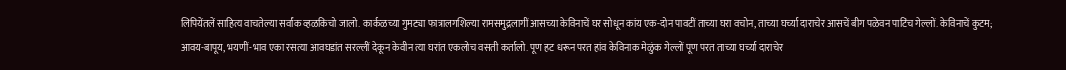लिपियेंतलें साहित्य वाचतेल्या सर्वांक व्हळकिचो जालो. कार्कळच्या गुमट्या फात्रालगशिल्या रामसमुद्रलागीं आसच्या केविनाचें घर सोधून कांय एक-दोन पावटीं ताच्या घरा वचोन, ताच्या घर्च्या दाराचेर आसचें बीग पळेवन पाटिंच गेल्लों. केविनाचें कुटम; आवय-बापूय, भयणीं-भाव एका रसत्या आवघडांत सरल्लीं देकून केवीन त्या घरांत एकलोच वसती कर्तालो. पूण हट धरून परत हांव केविनाक मेळुंक गेल्लों पूण परत ताच्या घर्च्या दाराचेर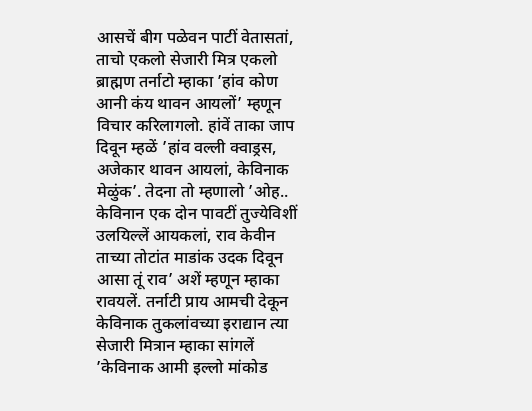आसचें बीग पळेवन पाटीं वेतासतां, ताचो एकलो सेजारी मित्र एकलो ब्राह्मण तर्नाटो म्हाका ’हांव कोण आनी कंय थावन आयलों’ म्हणून विचार करिलागलो. हांवें ताका जाप दिवून म्हळें ’हांव वल्ली क्वाड्रस, अजेकार थावन आयलां, केविनाक मेळुंक’. तेदना तो म्हणालो ’ओह.. केविनान एक दोन पावटीं तुज्येविशीं उलयिल्लें आयकलां, राव केवीन ताच्या तोटांत माडांक उदक दिवून आसा तूं राव’ अशें म्हणून म्हाका रावयलें. तर्नाटी प्राय आमची देकून केविनाक तुकलांवच्या इराद्यान त्या सेजारी मित्रान म्हाका सांगलें ’केविनाक आमी इल्लो मांकोड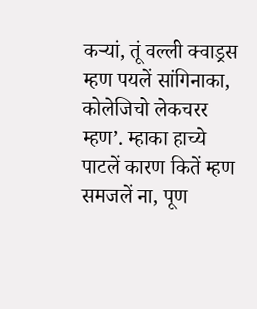कऱ्यां, तूं वल्ली क्वाड्रस म्हण पयलें सांगिनाका, कोलेजिचो लेकचरर म्हण’. म्हाका हाच्ये पाटलें कारण कितें म्हण समजलें ना, पूण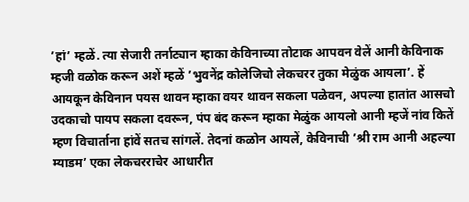’हां’ म्हळें. त्या सेजारी तर्नाट्यान म्हाका केविनाच्या तोटाक आपवन वेलें आनी केविनाक म्हजी वळोक करून अशें म्हळें ’भुवनेंद्र कोलेजिचो लेकचरर तुका मेळुंक आयला’. हें आयकून केविनान पयस थावन म्हाका वयर थावन सकला पळेवन, अपल्या हातांत आसचो उदकाचो पायप सकला दवरून, पंप बंद करून म्हाका मेळुंक आयलो आनी म्हजें नांव कितें म्हण विचार्ताना हांवें सतच सांगलें. तेदनां कळोन आयलें, केविनाची ’श्री राम आनी अहल्या म्याडम’ एका लेकचरराचेर आधारीत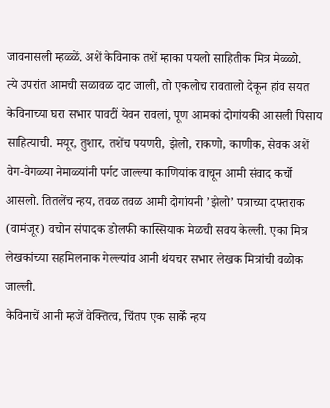जावनासली म्हळ्ळें. अशें केविनाक तशें म्हाका पयलो साहितीक मित्र मेळ्ळो.
त्ये उपरांत आमची सळावळ दाट जाली, तो एकलोच रावतालो देकून हांव सयत केविनाच्या घरा सभार पावटीं येवन रावलां, पूण आमकां दोगांयकी आसली पिसाय साहित्याची. मयूर, तुशार, तशेंच पयणरी, झेलो, राकणो, काणीक, सेवक अशें वेग-वेगळ्या नेमाळ्यांनी पर्गट जाल्ल्या काणियांक वाचून आमी संवाद कर्चो आसलो. तितलेंच न्हय, तवळ तवळ आमी दोगांयनी ’झेलो’ पत्राच्या दफ्तराक (वामंजूर) वचोन संपादक डोलफी कास्सियाक मेळची सवय केल्ली. एका मित्र लेखकांच्या सहमिलनाक गेल्ल्यांव आनी थंयचर सभार लेखक मित्रांची वळोक जाल्ली.
केविनाचें आनी म्हजें वेक्तित्व, चिंतप एक सार्कें न्हय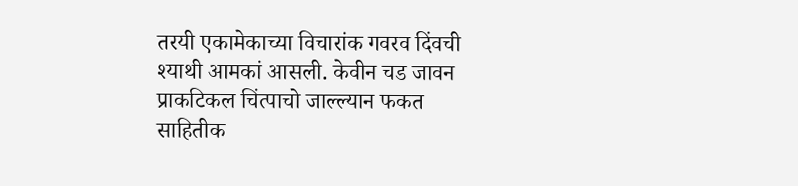तरयी एकामेकाच्या विचारांक गवरव दिंवची श्याथी आमकां आसली. केवीन चड जावन प्राकटिकल चिंत्पाचो जाल्ल्यान फकत साहितीक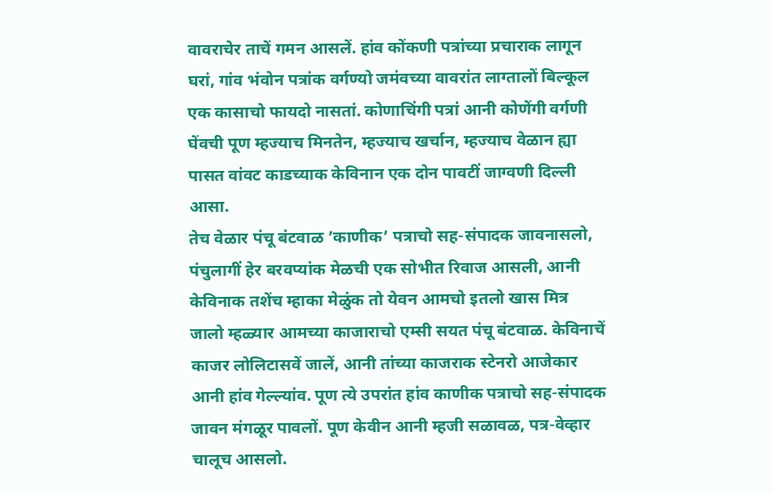वावराचेर ताचें गमन आसलें. हांव कोंकणी पत्रांच्या प्रचाराक लागून घरां, गांव भंवोन पत्रांक वर्गण्यो जमंवच्या वावरांत लाग्तालों बिल्कूल एक कासाचो फायदो नासतां. कोणाचिंगी पत्रां आनी कोणेंगी वर्गणी घेंवची पूण म्हज्याच मिनतेन, म्हज्याच खर्चान, म्हज्याच वेळान ह्या पासत वांवट काडच्याक केविनान एक दोन पावटीं जाग्वणी दिल्ली आसा.
तेच वेळार पंचू बंटवाळ ’काणीक’ पत्राचो सह-संपादक जावनासलो, पंचुलागीं हेर बरवप्यांक मेळची एक सोभीत रिवाज आसली, आनी केविनाक तशेंच म्हाका मेळुंक तो येवन आमचो इतलो खास मित्र जालो म्हळ्यार आमच्या काजाराचो एम्सी सयत पंचू बंटवाळ. केविनाचें काजर लोलिटासवें जालें, आनी तांच्या काजराक स्टेनरो आजेकार आनी हांव गेल्ल्यांव. पूण त्ये उपरांत हांव काणीक पत्राचो सह-संपादक जावन मंगळूर पावलों. पूण केवीन आनी म्हजी सळावळ, पत्र-वेव्हार चालूच आसलो.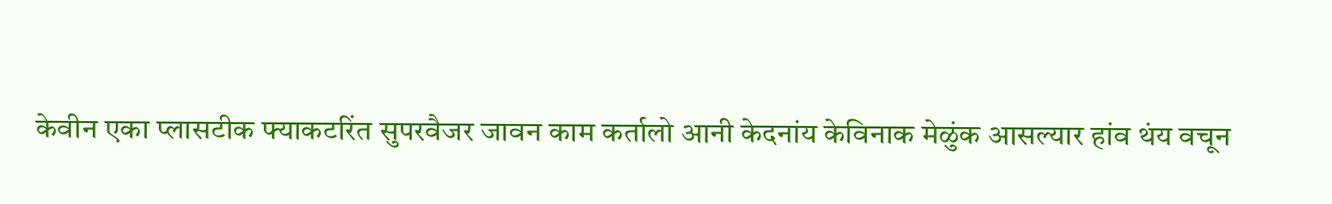केवीन एका प्लासटीक फ्याकटरिंत सुपरवैजर जावन काम कर्तालो आनी केदनांय केविनाक मेळुंक आसल्यार हांव थंय वचून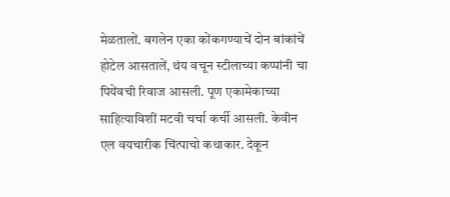मेळतालों. बगलेन एका कोंकगण्याचें दोन बांकांचें होटेल आसतालें, थंय वचून स्टीलाच्या कप्पांनी चा पियेंवची रिवाज आसली. पूण एकामेकाच्या साहित्याविशीं मटवी चर्चा कर्ची आसली. केवीन एल वयचारीक चिंत्पाचो कथाकार. देकून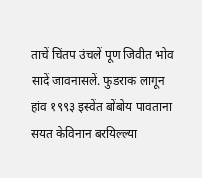ताचें चिंतप उंचलें पूण जिवीत भोव सादें जावनासलें. फुडराक लागून हांव १९९३ इस्वेंत बोंबोय पावताना सयत केविनान बरयिल्ल्या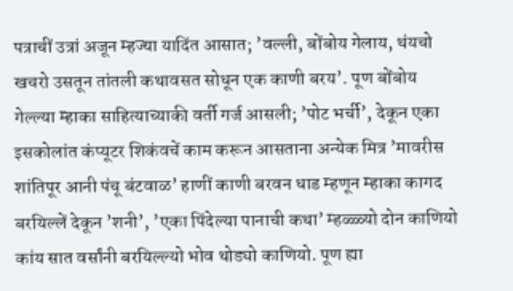पत्राचीं उत्रां अजून म्हज्या यादिंत आसात; ’वल्ली, बोंबोय गेलाय, थंयचो खचरो उसतून तांतली कथावसत सोधून एक काणी बरय’. पूण बोंबोय गेल्ल्या म्हाका साहित्याच्याकी वर्ती गर्ज आसली; ’पोट भर्ची’, देकून एका इसकोलांत कंप्यूटर शिकंवचें काम करून आसताना अन्येक मित्र ’मावरीस शांतिपूर आनी पंचू बंटवाळ’ हाणीं काणी बरवन धाड म्हणून म्हाका कागद बरयिल्लें देकून ’शनी’, ’एका पिंदेल्या पानाची कथा’ म्हळ्ळ्यो दोन काणियो कांय सात वर्सांनी बरयिल्ल्यो भोव थोड्यो काणियो. पूण ह्या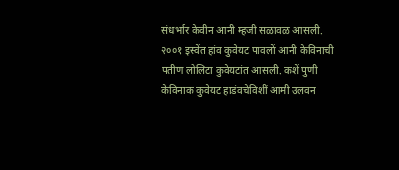संधर्भार केवीन आनी म्हजी सळावळ आसली.
२००१ इस्वेंत हांव कुवेयट पावलों आनी केविनाची पतीण लोलिटा कुवेयटांत आसली. कशें पुणी केविनाक कुवेयट हाडंवचेविशीं आमी उलवन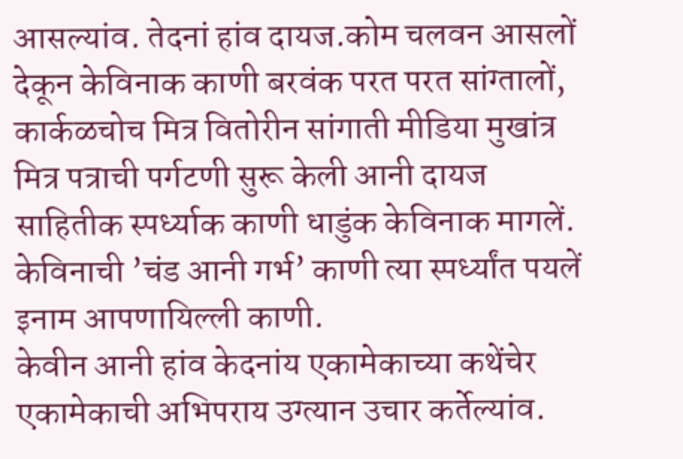आसल्यांव. तेदनां हांव दायज.कोम चलवन आसलों देकून केविनाक काणी बरवंक परत परत सांग्तालों, कार्कळचोच मित्र वितोरीन सांगाती मीडिया मुखांत्र मित्र पत्राची पर्गटणी सुरू केली आनी दायज साहितीक स्पर्ध्याक काणी धाडुंक केविनाक मागलें. केविनाची ’चंड आनी गर्भ’ काणी त्या स्पर्ध्यांत पयलें इनाम आपणायिल्ली काणी.
केवीन आनी हांव केदनांय एकामेकाच्या कथेंचेर एकामेकाची अभिपराय उग्त्यान उचार कर्तेल्यांव.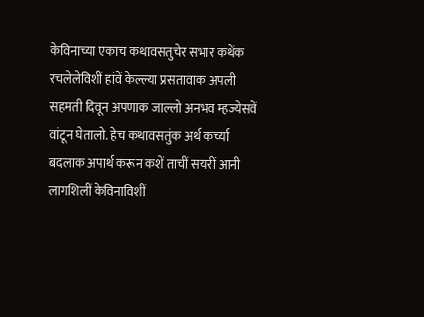केविनाच्या एकाच कथावसतुचेर सभार कथेंक रचलेलेविशीं हांवें केल्ल्या प्रसतावाक अपली सहमती दिवून अपणाक जाल्लो अनभव म्हज्येसवें वांटून घेतालो. हेच कथावसतुंक अर्थ कर्च्या बदलाक अपार्थ करून कशें ताचीं सयरीं आनी लागशिलीं केविनाविशीं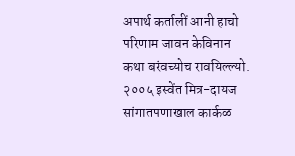अपार्थ कर्तालीं आनी हाचो परिणाम जावन केविनान कथा बरंवच्योच रावयिल्ल्यो.
२००५ इस्वेंत मित्र-दायज सांगातपणाखाल कार्कळ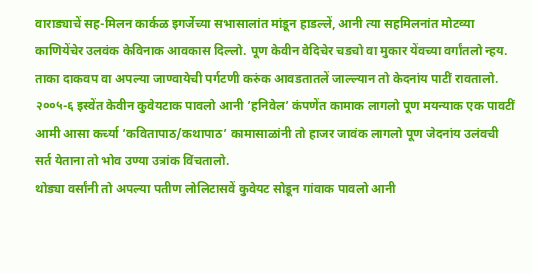वाराड्याचें सह-मिलन कार्कळ इगर्जेच्या सभासालांत मांडून हाडल्लें, आनी त्या सहमिलनांत मोटव्या काणियेंचेर उलवंक केविनाक आवकास दिल्लो. पूण केवीन वेदिचेर चडचो वा मुकार येंवच्या वर्गांतलो न्हय. ताका दाकवप वा अपल्या जाण्वायेची पर्गटणी करुंक आवडतातलें जाल्ल्यान तो केदनांय पाटीं रावतालो. २००५-६ इस्वेंत केवीन कुवेयटाक पावलो आनी ’हनिवेल’ कंपणेंत कामाक लागलो पूण मयन्याक एक पावटीं आमी आसा कर्च्या ’कवितापाठ/कथापाठ’ कामासाळांनी तो हाजर जावंक लागलो पूण जेदनांय उलंवची सर्त येताना तो भोव उण्या उत्रांक विंचतालो.
थोड्या वर्सांनी तो अपल्या पतीण लोलिटासवें कुवेयट सोडून गांवाक पावलो आनी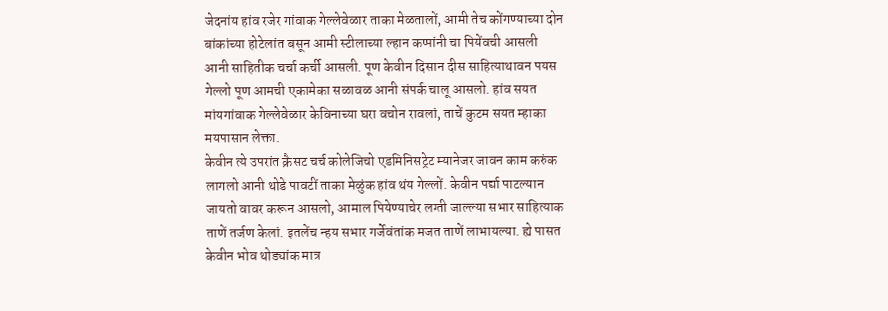जेदनांय हांव रजेर गांवाक गेल्लेवेळार ताका मेळतालों, आमी तेच कोंगण्याच्या दोन बांकांच्या होटेलांत बसून आमी स्टीलाच्या ल्हान कप्पांनी चा पियेंवची आसली आनी साहितीक चर्चा कर्ची आसली. पूण केवीन दिसान दीस साहित्याथावन पयस गेल्लो पूण आमची एकामेका सळावळ आनी संपर्क चालू आसलो. हांव सयत मांयगांवाक गेल्लेवेळार केविनाच्या घरा वचोन रावलां, ताचें कुटम सयत म्हाका मयपासान लेक्ता.
केवीन त्ये उपरांत क्रैसट चर्च कोलेजिचो एडमिनिसट्रेट म्यानेजर जावन काम करुंक लागलो आनी थोडे पावटीं ताका मेळुंक हांव थंय गेल्लों. केवीन पर्द्या पाटल्यान जायतो वावर करून आसलो, आमाल पियेण्याचेर लग्ती जाल्ल्या सभार साहित्याक ताणें तर्जण केलां. इतलेंच न्हय सभार गर्जेवंतांक मजत ताणें लाभायल्या. ह्ये पासत केवीन भोव थोड्यांक मात्र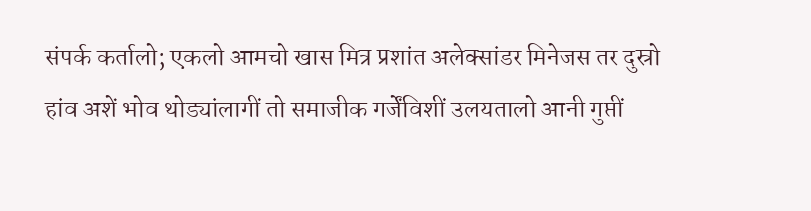संपर्क कर्तालो; एकलो आमचो खास मित्र प्रशांत अलेक्सांडर मिनेजस तर दुस्रो हांव अशें भोव थोड्यांलागीं तो समाजीक गर्जेंविशीं उलयतालो आनी गुप्तीं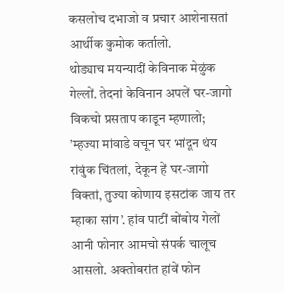कसलोच दभाजो व प्रचार आशेनासतां आर्थीक कुमोक कर्तालो.
थोड्याच मयन्यादीं केविनाक मेळुंक गेल्लों. तेदनां केविनान अपलें घर-जागो विकचो प्रसताप काडून म्हणालो; ’म्हज्या मांवाडे वचून घर भांदून थंय रांवुंक चिंतलां, देकून हें घर-जागो विक्तां, तुज्या कोणाय इसटांक जाय तर म्हाका सांग’. हांव पाटीं बोंबोय गेलों आनी फोनार आमचो संपर्क चालूच आसलो. अक्तोबरांत हांवें फोन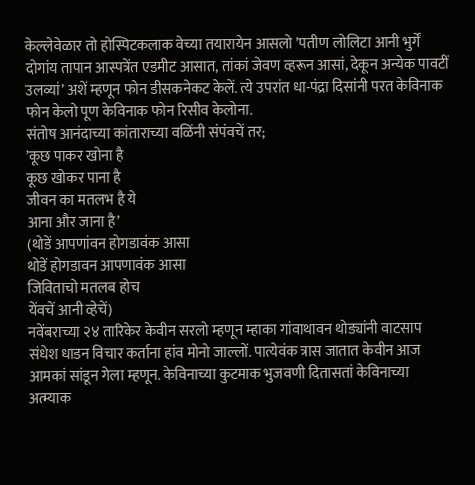केल्लेवेळार तो होस्पिटकलाक वेच्या तयारायेन आसलो ’पतीण लोलिटा आनी भुर्गें दोगांय तापान आस्पत्रेंत एडमीट आसात, तांकां जेवण व्हरून आसां, देकून अन्येक पावटीं उलव्यां’ अशें म्हणून फोन डीसकनेकट केलें. त्ये उपरांत धा-पंद्रा दिसांनी परत केविनाक फोन केलो पूण केविनाक फोन रिसीव केलोना.
संतोष आनंदाच्या कांताराच्या वळिंनी संपंवचें तर;
’कूछ पाकर खोना है
कूछ खोकर पाना है
जीवन का मतलभ है ये
आना और जाना है’
(थोडें आपणांवन होगडावंक आसा
थोडें होगडावन आपणावंक आसा
जिविताचो मतलब होच
येंवचें आनी व्हेचें)
नवेंबराच्या २४ तारिकेर केवीन सरलो म्हणून म्हाका गांवाथावन थोड्यांनी वाटसाप संधेश धाडन विचार कर्ताना हांव मोनो जाल्लों. पात्येवंक त्रास जातात केवीन आज आमकां सांडून गेला म्हणून. केविनाच्या कुटमाक भुजवणी दितासतां केविनाच्या अत्म्याक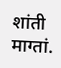शांती माग्तां.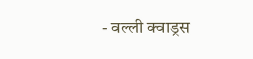- वल्ली क्वाड्रस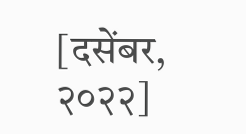[दसेंबर, २०२२]